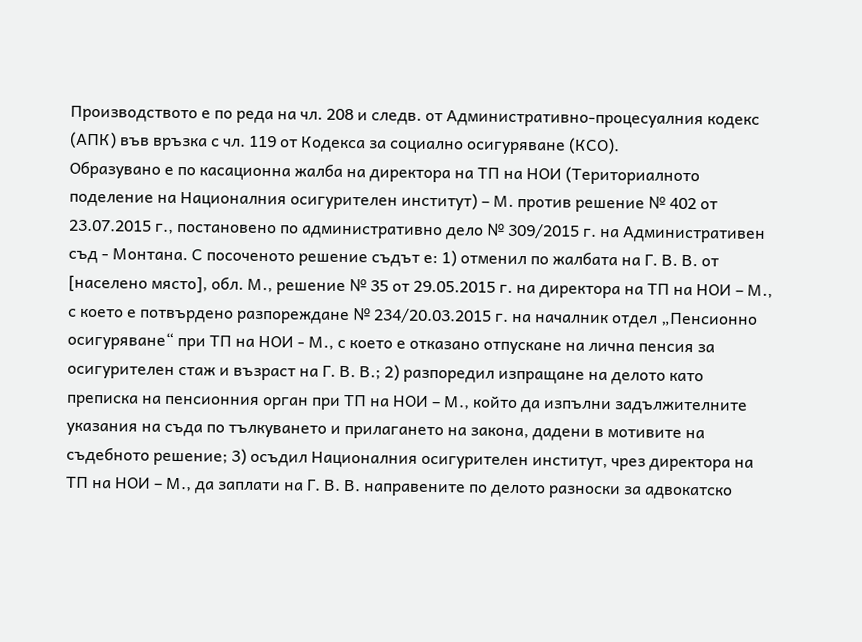Производството е по реда на чл. 208 и следв. от Административно-процесуалния кодекс (АПК) във връзка с чл. 119 от Кодекса за социално осигуряване (КСО).
Образувано е по касационна жалба на директора на ТП на НОИ (Териториалното поделение на Националния осигурителен институт) – М. против решение № 402 от 23.07.2015 г., постановено по административно дело № 309/2015 г. на Административен съд - Монтана. С посоченото решение съдът е: 1) отменил по жалбата на Г. В. В. от [населено място], обл. М., решение № 35 от 29.05.2015 г. на директора на ТП на НОИ – М., с което е потвърдено разпореждане № 234/20.03.2015 г. на началник отдел „Пенсионно осигуряване“ при ТП на НОИ - М., с което е отказано отпускане на лична пенсия за осигурителен стаж и възраст на Г. В. В.; 2) разпоредил изпращане на делото като преписка на пенсионния орган при ТП на НОИ – М., който да изпълни задължителните указания на съда по тълкуването и прилагането на закона, дадени в мотивите на съдебното решение; 3) осъдил Националния осигурителен институт, чрез директора на ТП на НОИ – М., да заплати на Г. В. В. направените по делото разноски за адвокатско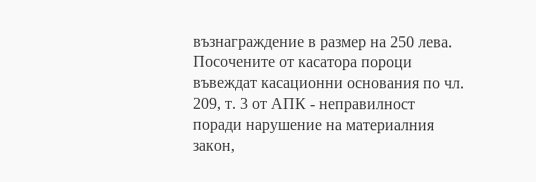възнаграждение в размер на 250 лева. Посочените от касатора пороци въвеждат касационни основания по чл. 209, т. 3 от АПК - неправилност поради нарушение на материалния закон,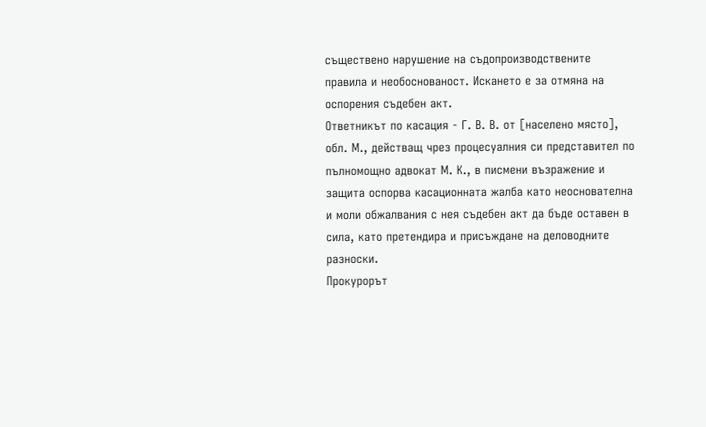съществено нарушение на съдопроизводствените правила и необоснованост. Искането е за отмяна на оспорения съдебен акт.
Ответникът по касация - Г. В. В. от [населено място], обл. М., действащ чрез процесуалния си представител по пълномощно адвокат М. К., в писмени възражение и защита оспорва касационната жалба като неоснователна и моли обжалвания с нея съдебен акт да бъде оставен в сила, като претендира и присъждане на деловодните разноски.
Прокурорът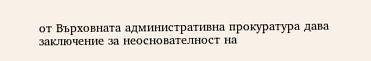от Върховната административна прокуратура дава заключение за неоснователност на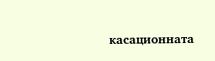касационната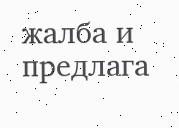жалба и предлага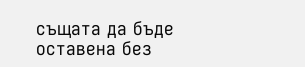същата да бъде оставена без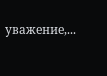уважение,...